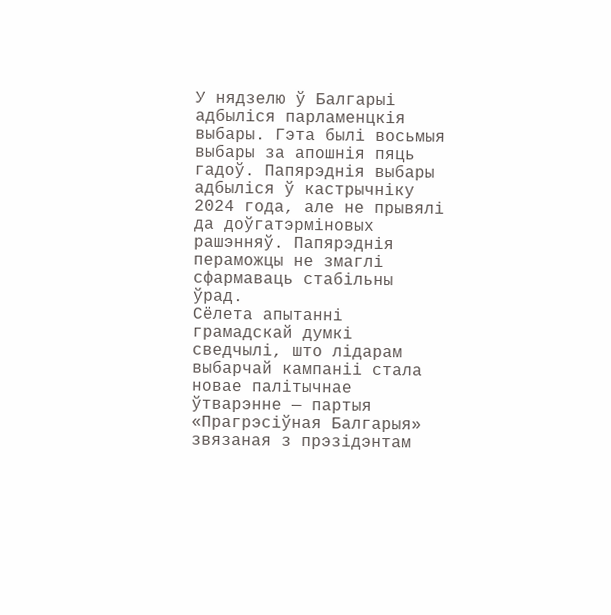У нядзелю ў Балгарыі адбыліся парламенцкія выбары. Гэта былі восьмыя выбары за апошнія пяць гадоў. Папярэднія выбары адбыліся ў кастрычніку 2024 года, але не прывялі да доўгатэрміновых рашэнняў. Папярэднія пераможцы не змаглі сфармаваць стабільны ўрад.
Сёлета апытанні грамадскай думкі сведчылі, што лідарам выбарчай кампаніі стала новае палітычнае ўтварэнне — партыя «Прагрэсіўная Балгарыя» звязаная з прэзідэнтам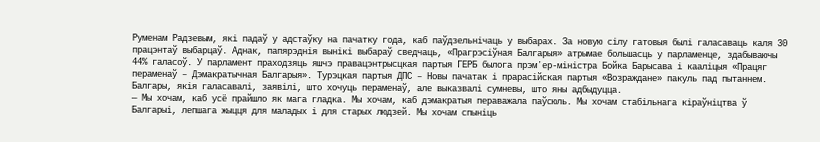Руменам Радзевым, які падаў у адстаўку на пачатку года, каб паўдзельнічаць у выбарах. За новую сілу гатовыя былі галасаваць каля 30 працэнтаў выбарцаў. Аднак, папярэднія вынікі выбараў сведчаць, «Прагрэсіўная Балгарыя» атрымае большасць у парламенце, здабываючы 44% галасоў. У парламент праходзяць яшчэ правацэнтрысцкая партыя ГЕРБ былога прэмʼер-міністра Бойка Барысава і кааліцыя «Працяг пераменаў – Дэмакратычная Балгарыя». Турэцкая партыя ДПС – Новы пачатак і прарасійская партыя «Возраждане» пакуль пад пытаннем.
Балгары, якія галасавалі, заявілі, што хочуць пераменаў, але выказвалі сумневы, што яны адбыдуцца.
— Мы хочам, каб усё прайшло як мага гладка. Мы хочам, каб дэмакратыя пераважала паўсюль. Мы хочам стабільнага кіраўніцтва ў Балгарыі, лепшага жыцця для маладых і для старых людзей. Мы хочам спыніць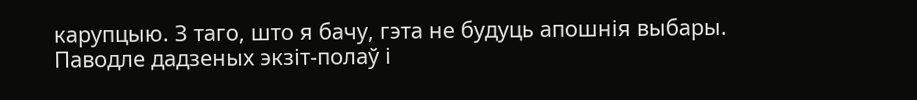карупцыю. З таго, што я бачу, гэта не будуць апошнія выбары.
Паводле дадзеных экзіт-полаў і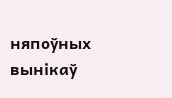няпоўных вынікаў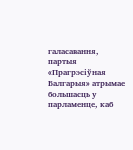галасавання, партыя «Прагрэсіўная Балгарыя» атрымае большасць у парламенце, каб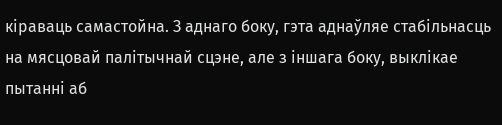кіраваць самастойна. З аднаго боку, гэта аднаўляе стабільнасць на мясцовай палітычнай сцэне, але з іншага боку, выклікае пытанні аб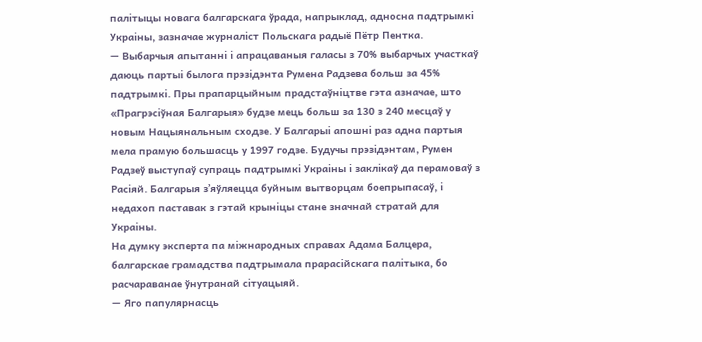палітыцы новага балгарскага ўрада, напрыклад, адносна падтрымкі Украіны, зазначае журналіст Польскага радыё Пётр Пентка.
— Выбарчыя апытанні і апрацаваныя галасы з 70% выбарчых участкаў даюць партыі былога прэзідэнта Румена Радзева больш за 45% падтрымкі. Пры прапарцыйным прадстаўніцтве гэта азначае, што «Прагрэсіўная Балгарыя» будзе мець больш за 130 з 240 месцаў у новым Нацыянальным сходзе. У Балгарыі апошні раз адна партыя мела прамую большасць у 1997 годзе. Будучы прэзідэнтам, Румен Радзеў выступаў супраць падтрымкі Украіны і заклікаў да перамоваў з Расіяй. Балгарыя зʼяўляецца буйным вытворцам боепрыпасаў, і недахоп паставак з гэтай крыніцы стане значнай стратай для Украіны.
На думку эксперта па міжнародных справах Адама Балцера, балгарскае грамадства падтрымала прарасійскага палітыка, бо расчараванае ўнутранай сітуацыяй.
— Яго папулярнасць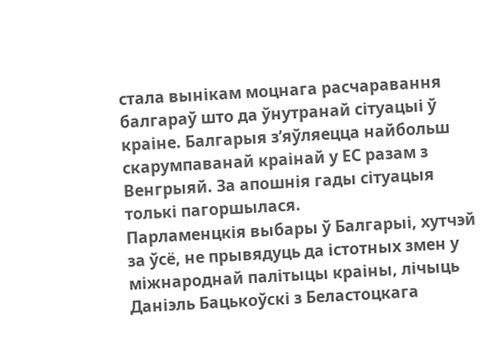стала вынікам моцнага расчаравання балгараў што да ўнутранай сітуацыі ў краіне. Балгарыя з’яўляецца найбольш скарумпаванай краінай у ЕС разам з Венгрыяй. За апошнія гады сітуацыя толькі пагоршылася.
Парламенцкія выбары ў Балгарыі, хутчэй за ўсё, не прывядуць да істотных змен у міжнароднай палітыцы краіны, лічыць Даніэль Бацькоўскі з Беластоцкага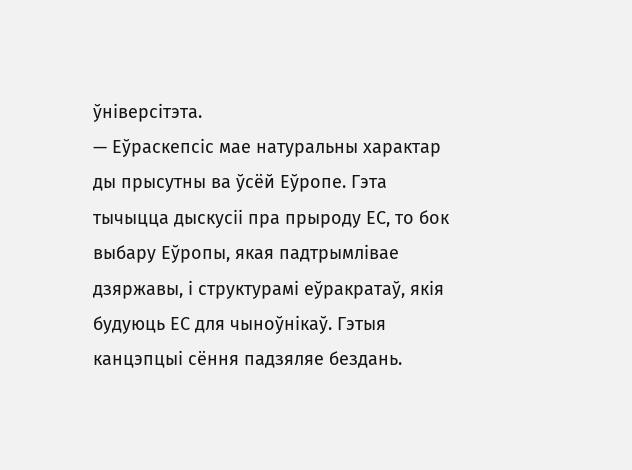ўніверсітэта.
— Еўраскепсіс мае натуральны характар ды прысутны ва ўсёй Еўропе. Гэта тычыцца дыскусіі пра прыроду ЕС, то бок выбару Еўропы, якая падтрымлівае дзяржавы, і структурамі еўракратаў, якія будуюць ЕС для чыноўнікаў. Гэтыя канцэпцыі сёння падзяляе бездань.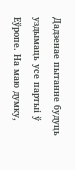Дадзенае пытанне будуць уздымаць усе партыі ў Еўропе. На маю думку,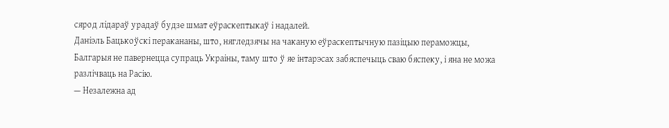сярод лідараў урадаў будзе шмат еўраскептыкаў і надалей.
Даніэль Бацькоўскі перакананы, што, нягледзячы на чаканую еўраскептычную пазіцыю пераможцы, Балгарыя не павернецца супраць Украіны, таму што ў яе інтарэсах забяспечыць сваю бяспеку, і яна не можа разлічваць на Расію.
— Незалежна ад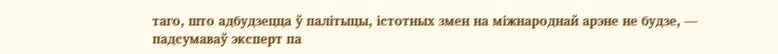таго, што адбудзецца ў палітыцы, істотных змен на міжнароднай арэне не будзе, — падсумаваў эксперт па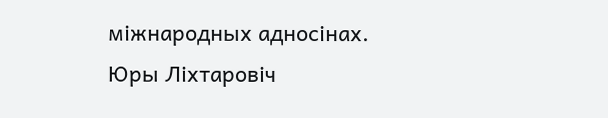міжнародных адносінах.
Юры Ліхтаровіч